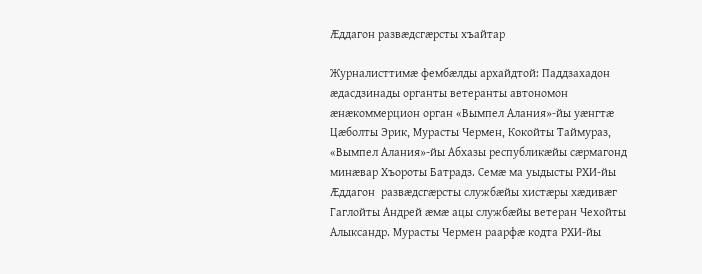Æддагон развæдсгæрсты хъайтар

Журналисттимæ фембæлды архайдтой: Паддзахадон æдасдзинады органты ветеранты автономон æнæкоммерцион орган «Вымпел Алания»-йы уæнгтæ Цæболты Эрик, Мурасты Чермен, Кокойты Таймураз, «Вымпел Алания»-йы Абхазы республикæйы сæрмагонд минæвар Хъороты Батрадз. Семæ ма уыдысты РХИ-йы Æддагон  развæдсгæрсты службæйы хистæры хæдивæг Гаглойты Андрей æмæ ацы службæйы ветеран Чехойты Алыксандр. Мурасты Чермен раарфæ кодта РХИ-йы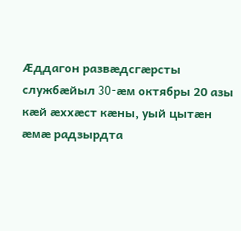Æддагон развæдсгæрсты службæйыл 30-æм октябры 20 азы кæй æххæст кæны, уый цытæн æмæ радзырдта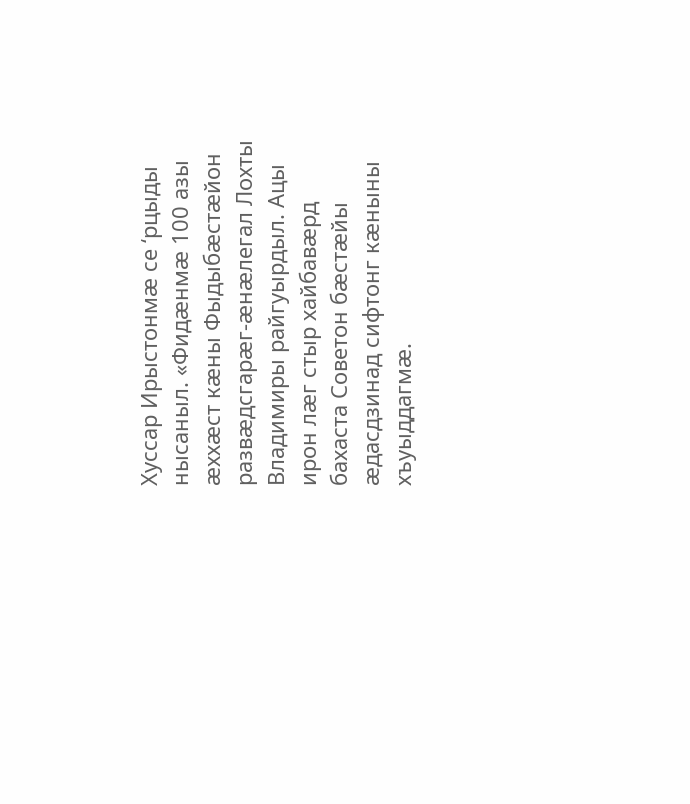Хуссар Ирыстонмæ се ‘рцыды нысаныл. «Фидæнмæ 100 азы æххæст кæны Фыдыбæстæйон развæдсгарæг-æнæлегал Лохты Владимиры райгуырдыл. Ацы ирон лæг стыр хайбавæрд бахаста Советон бæстæйы æдасдзинад сифтонг кæныны хъуыддагмæ.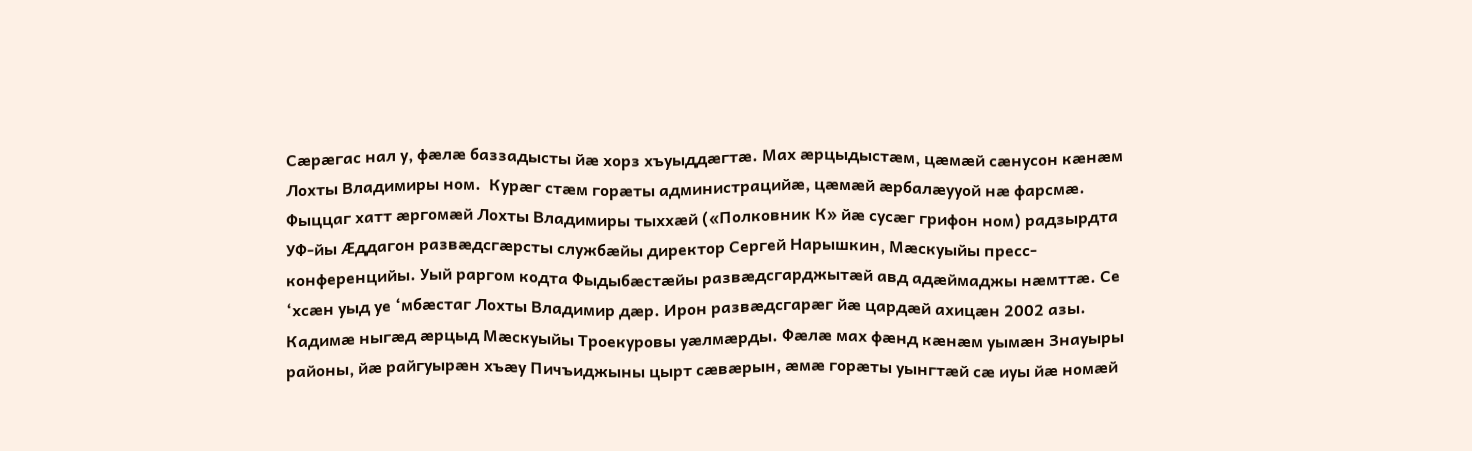Сæрæгас нал у, фæлæ баззадысты йæ хорз хъуыддæгтæ. Мах æрцыдыстæм, цæмæй сæнусон кæнæм Лохты Владимиры ном.  Курæг стæм горæты администрацийæ, цæмæй æрбалæууой нæ фарсмæ. Фыццаг хатт æргомæй Лохты Владимиры тыххæй («Полковник К» йæ сусæг грифон ном) радзырдта УФ-йы Æддагон развæдсгæрсты службæйы директор Сергей Нарышкин, Мæскуыйы пресс-конференцийы. Уый раргом кодта Фыдыбæстæйы развæдсгарджытæй авд адæймаджы нæмттæ. Се ‘хсæн уыд уе ‘мбæстаг Лохты Владимир дæр. Ирон развæдсгарæг йæ цардæй ахицæн 2002 азы. Кадимæ ныгæд æрцыд Мæскуыйы Троекуровы уæлмæрды. Фæлæ мах фæнд кæнæм уымæн Знауыры районы, йæ райгуырæн хъæу Пичъиджыны цырт сæвæрын, æмæ горæты уынгтæй сæ иуы йæ номæй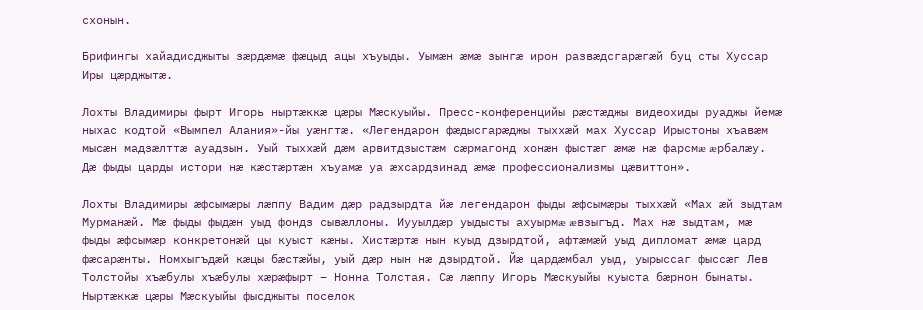схонын.

Брифингы хайадисджыты зæрдæмæ фæцыд ацы хъуыды. Уымæн æмæ зынгæ ирон развæдсгарæгæй буц сты Хуссар Иры цæрджытæ.

Лохты Владимиры фырт Игорь ныртæккæ цæры Мæскуыйы. Пресс-конференцийы рæстæджы видеохиды руаджы йемæ ныхас кодтой «Вымпел Алания»-йы уæнгтæ. «Легендарон фæдысгарæджы тыххæй мах Хуссар Ирыстоны хъавæм мысæн мадзæлттæ ауадзын. Уый тыххæй дæм арвитдзыстæм сæрмагонд хонæн фыстæг æмæ нæ фарсмæ æрбалæу. Дæ фыды царды истори нæ кæстæртæн хъуамæ уа æхсардзинад æмæ профессионализмы цæвиттон».

Лохты Владимиры æфсымæры лæппу Вадим дæр радзырдта йæ легендарон фыды æфсымæры тыххæй «Мах æй зыдтам Мурманæй. Мæ фыды фыдæн уыд фондз сывæллоны. Иууылдæр уыдысты ахуырмæ æвзыгъд. Мах нæ зыдтам, мæ фыды æфсымæр конкретонæй цы куыст кæны. Хистæртæ нын куыд дзырдтой, афтæмæй уыд дипломат æмæ цард фæсарæнты. Номхыгъдæй кæцы бæстæйы, уый дæр нын нæ дзырдтой. Йæ цардæмбал уыд, уырыссаг фыссæг Лев Толстойы хъæбулы хъæбулы хæрæфырт – Нонна Толстая. Сæ лæппу Игорь Мæскуыйы куыста бæрнон бынаты. Ныртæккæ цæры Мæскуыйы фысджыты поселок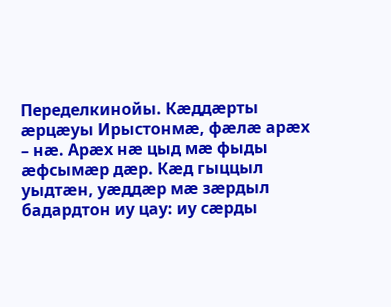Переделкинойы. Кæддæрты æрцæуы Ирыстонмæ, фæлæ арæх – нæ. Арæх нæ цыд мæ фыды æфсымæр дæр. Кæд гыццыл уыдтæн, уæддæр мæ зæрдыл бадардтон иу цау: иу сæрды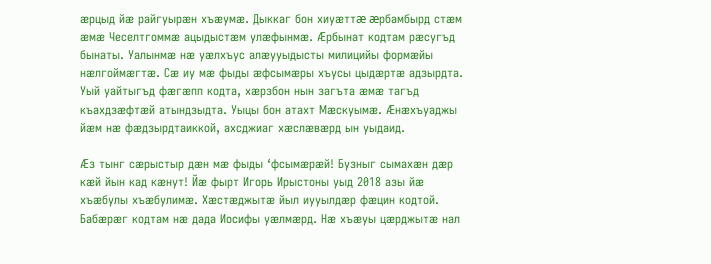æрцыд йæ райгуырæн хъæумæ. Дыккаг бон хиуæттæ æрбамбырд стæм æмæ Чеселтгоммæ ацыдыстæм улæфынмæ. Æрбынат кодтам рæсугъд бынаты. Уалынмæ нæ уæлхъус алæууыдысты милицийы формæйы нæлгоймæгтæ. Сæ иу мæ фыды æфсымæры хъусы цыдæртæ адзырдта. Уый уайтыгъд фæгæпп кодта, хæрзбон нын загъта æмæ тагъд къахдзæфтæй атындзыдта. Уыцы бон атахт Мæскуымæ. Æнæхъуаджы йæм нæ фæдзырдтаиккой, ахсджиаг хæслæвæрд ын уыдаид.

Æз тынг сæрыстыр дæн мæ фыды ‘фсымæрæй! Бузныг сымахæн дæр кæй йын кад кæнут! Йæ фырт Игорь Ирыстоны уыд 2018 азы йæ хъæбулы хъæбулимæ. Хæстæджытæ йыл иууылдæр фæцин кодтой. Бабæрæг кодтам нæ дада Иосифы уæлмæрд. Нæ хъæуы цæрджытæ нал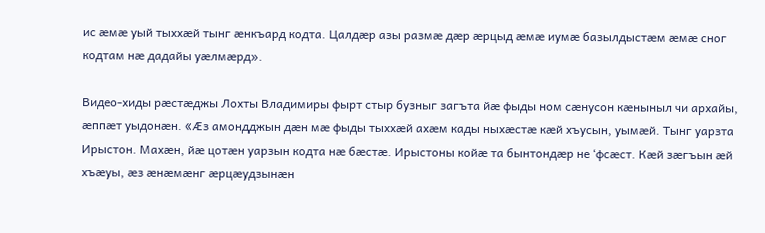ис æмæ уый тыххæй тынг æнкъард кодта. Цалдæр азы размæ дæр æрцыд æмæ иумæ базылдыстæм æмæ сног кодтам нæ дадайы уæлмæрд».

Видео-хиды рæстæджы Лохты Владимиры фырт стыр бузныг загъта йæ фыды ном сæнусон кæныныл чи архайы, æппæт уыдонæн. «Æз амондджын дæн мæ фыды тыххæй ахæм кады ныхæстæ кæй хъусын, уымæй. Тынг уарзта Ирыстон. Махæн, йæ цотæн уарзын кодта нæ бæстæ. Ирыстоны койæ та бынтондæр не ‘фсæст. Кæй зæгъын æй хъæуы, æз æнæмæнг æрцæудзынæн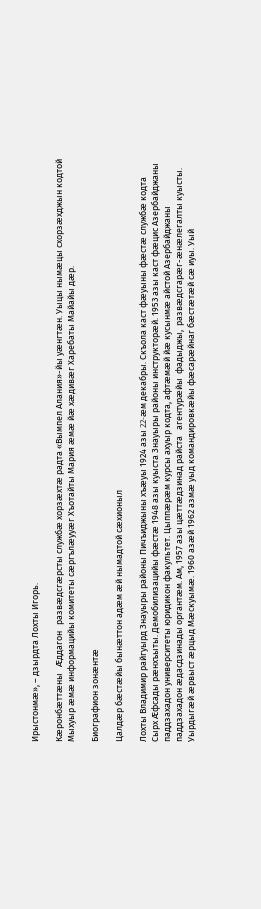Ирыстонмæ», – дзырдта Лохты Игорь.

Кæронбæттæны   Æддагон   развæдсгæрсты службæ хорзæхтæ радта «Вымпел Алания»-йы уæнгтæн. Уыцы нымæцы схорзæхджын кодтой Мыхуыр æмæ информацийы комитеты сæргълæууæг Хъотайты Мария æмæ йæ хæдивæг Харебаты Майайы дæр.

Биографион зонæнтæ

Цалдæр бæстæйы бынæттон адæм æй нымадтой сæхионыл

Лохты Владимир райгуырд Знауыры районы Пичъиджыны хъæуы 1924 азы 22-æм декабры. Скъола каст фæуыны фæстæ службæ кодта Сырх Æфсады рæнхъыты. Демобилизацийы фæстæ 1948 азы куыста Знауыры районы инструкторæй. 1953 азы каст фæцис Азербайджаны паддзахадон университеты юридикон факультет. Цыппæрæм курсы ахуыр кодта, афтæмæй йæ кусынмæ айстой Азербайджаны паддзахадон æдасдзинады органтæм. Ам, 1957 азы цæттæдзинад райста   агентурæйы  фадыджы,  развæдсгарæг-æнæлегалты куысты. Уырдыгæй æрвыст æрцыд Мæскуымæ. 1960 азæй 1962 азмæ уыд командировкæйы фæсарæйнаг бæстæтæй сæ иуы. Уый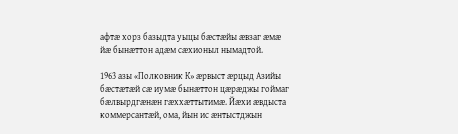афтæ хорз базыдта уыцы бæстæйы æвзаг æмæ йæ бынæттон адæм сæхионыл нымадтой.

1963 азы «Полковник К» æрвыст æрцыд Азийы бæстæтæй сæ иумæ бынæттон цæрæджы гоймаг бæлвырдгæнæн гæххæттытимæ. Йæхи æвдыста коммерсантæй, ома, йын ис æнтыстджын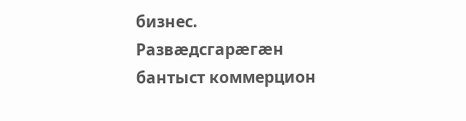бизнес. Развæдсгарæгæн  бантыст коммерцион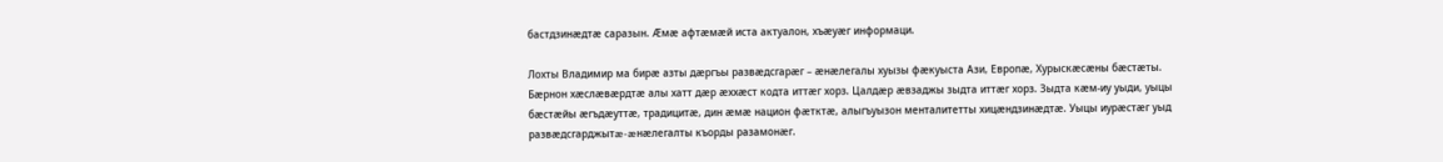бастдзинæдтæ саразын. Æмæ афтæмæй иста актуалон, хъæуæг информаци.

Лохты Владимир ма бирæ азты дæргъы развæдсгарæг – æнæлегалы хуызы фæкуыста Ази, Европæ, Хурыскæсæны бæстæты. Бæрнон хæслæвæрдтæ алы хатт дæр æххæст кодта иттæг хорз. Цалдæр æвзаджы зыдта иттæг хорз. Зыдта кæм-иу уыди, уыцы бæстæйы æгъдæуттæ, традицитæ, дин æмæ национ фæтктæ, алыгъуызон менталитетты хицæндзинæдтæ. Уыцы иурæстæг уыд развæдсгарджытæ-æнæлегалты къорды разамонæг.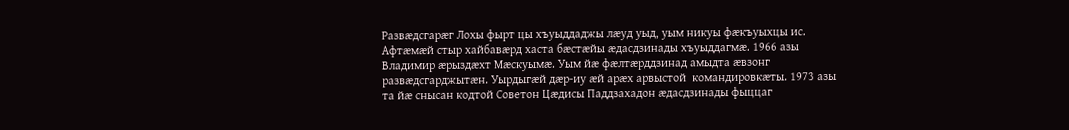Развæдсгарæг Лохы фырт цы хъуыддаджы лæуд уыд, уым никуы фæкъуыхцы ис. Афтæмæй стыр хайбавæрд хаста бæстæйы æдасдзинады хъуыддагмæ. 1966 азы Владимир æрыздæхт Мæскуымæ. Уым йæ фæлтæрддзинад амыдта æвзонг развæдсгарджытæн. Уырдыгæй дæр-иу æй арæх арвыстой  командировкæты. 1973 азы та йæ снысан кодтой Советон Цæдисы Паддзахадон æдасдзинады фыццаг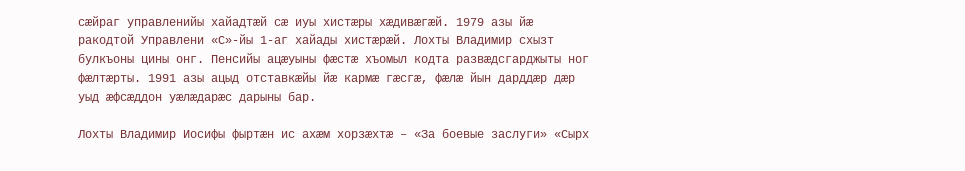сæйраг управленийы хайадтæй сæ иуы хистæры хæдивæгæй. 1979 азы йæ ракодтой Управлени «С»-йы 1-аг хайады хистæрæй. Лохты Владимир схызт булкъоны цины онг. Пенсийы ацæуыны фæстæ хъомыл кодта развæдсгарджыты ног фæлтæрты. 1991 азы ацыд отставкæйы йæ кармæ гæсгæ, фæлæ йын дарддæр дæр уыд æфсæддон уæлæдарæс дарыны бар.

Лохты Владимир Иосифы фыртæн ис ахæм хорзæхтæ – «За боевые заслуги» «Сырх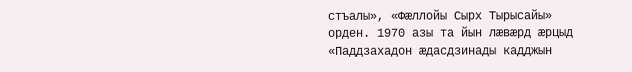стъалы», «Фæллойы Сырх Тырысайы» орден. 1970 азы та йын лæвæрд æрцыд «Паддзахадон æдасдзинады кадджын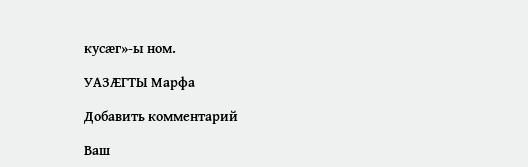кусæг»-ы ном.

УАЗÆГТЫ Марфа

Добавить комментарий

Ваш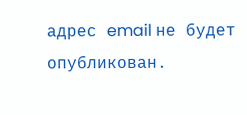адрес email не будет опубликован.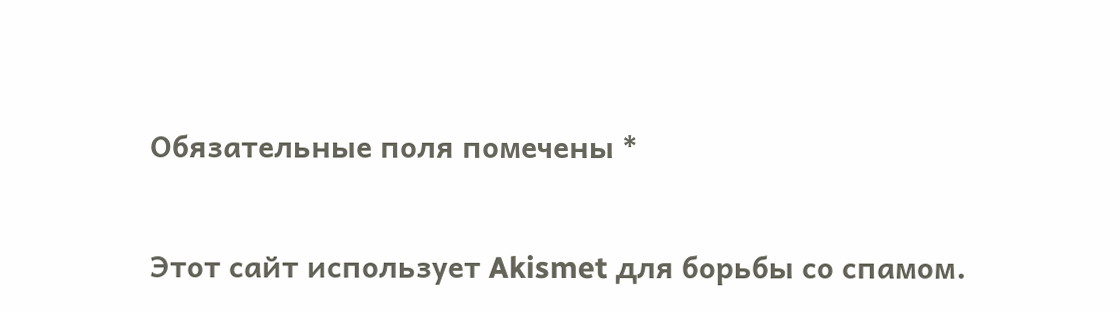Обязательные поля помечены *

Этот сайт использует Akismet для борьбы со спамом.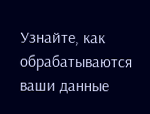Узнайте, как обрабатываются ваши данные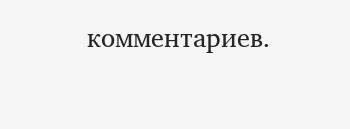комментариев.